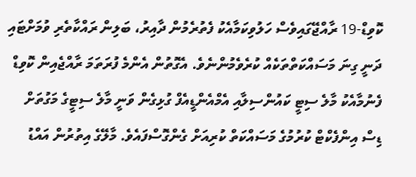ކޮވިޑް-19 ރާއްޖޭގައިވެސް ހަލުވިކަމާއެކު ފެތުރެމުން ދާއިރު، ބަލިން ރައްކާތެރި ވުމަށްޓައި ދަނީ ގިނަ މަސައްކަތްތަކެއް ކުރެވެމުންނެވެ. އެގޮތުން އެންމެ ފުރަތަމަ ރާއްޖެއިން ކޮވިޑް ފެނުމާއެކު މާލެ ސިޓީ ކައުންސިލާއި އެމްއެންޑީއެފް ގުޅިގެން ވަނީ މާލެ ސިޓީގެ މަގުތަށް ޑިސް އިންފެކްޓް ކުރުމުގެ މަސައްކަތް ކުރިއަށް ގެންގޮސްފައެވެ. މާލޭގެ އިތުރުން އައްޑު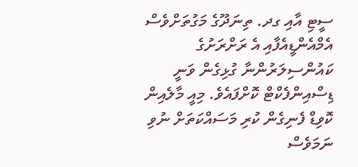ސީޓި އާއި ގދ. ތިނަދޫގެ މަގުތަށްވެސް އެމްއެންޑީއެފާއި އެ ރަށްރަށުގެ ކައުންސިލަރުންނާ ގުޅިގެން ވަނީ ޑިސްއިންފެކްޓް ކޮށްފައެވެ. މިއީ މާލެއިން ކޮވިޑް ފެނިގެން ކުރި މަސައްކަތަށް ނުވި ނަމަވެސް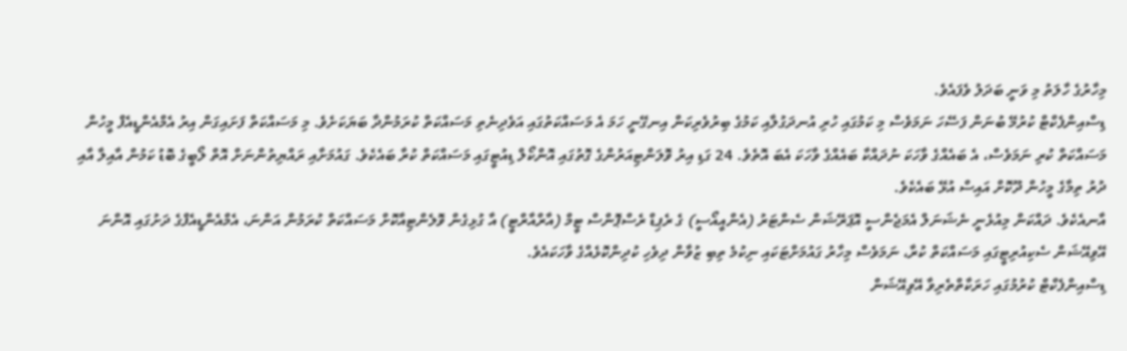މިހާރުގެ ހާލަތު މި ވަނީ ބަދަލު ވެފައެވެ.
ޑިސްއިންފެކްޓް ކުރުމޭ ބުނަން ފަސޭހަ ނަމަވެސް މި ކަމުގައި ހުރި އުނދަގުލާއި ކަމުގެ ބިރުވެރިކަން އިނގޭނީ ހަމަ އެ މަސައްކަތުގައި އަވެދިނެތި މަސައްކަތް ކުރަމުންދާ ބަޔަކަށެވެ. މި މަސައްކަތް ފަށައިގަން އިރު އެމްއެންޑީއެފް މީހުން މަސައްކަތް ކުރި ނަމަވެސް، އެ ބައެއްގެ ވާހަކަ ނުދައްކާ ބައެއްގެ ވާހަކަ އެބަ އޮތެވެ. 24 ގަޑި އިރު ވޮލަންޓިއަރުންގެ ގޮތުގައި އޮންކޯލް ޑިއުޓީގައި މަސައްކަތް ކުރާ ބައެކެވެ. ގައުމަށާއި ރައްޔިތުންނަށް އޮތް ލޯބީގެ ބޮޑު ކަމުން އާއިލާ އާއި ދުރު ތިމާގެ މީހުން ދޫކޮށް އައިސް އުޅޭ ބައެކެވެ.
އާނއެކެވެ. ދައްކަން މިއުޅެނީ ނެޝަނަލް އެމަޖެންސީ އޮޕަރޭޝަން ސެންޓަރު (އެންއީއޯސީ) ގެ ރެޕިޑް ރެސްޕޮންސް ޓީމް (އާރްއާރްޓީ) އާ ގުޅިގެން ވޮލެންޓިއާކޮށް މަސައްކަތް ކުރަމުން އަންނަ، އެމްއެންޑީއެފްގެ ދަށުގައި އޮންނަ އޭވިއޭޝަން ސެކިއުރިޓީގައި މަސައްކަތް ކުރާ، ނަމަވެސް މިހާރު ގައުމަށްޓަކައި ނިކުމެ ތިބި ޒުވާން ދިވެހި ކުދިންކޮޅެއްގެ ވާހަކައެވެ.
ޑިސްއިންފެކްޓް ކުރުމުގައި ހަރަކާތްތެރިވާ އޭވިއޭޝަން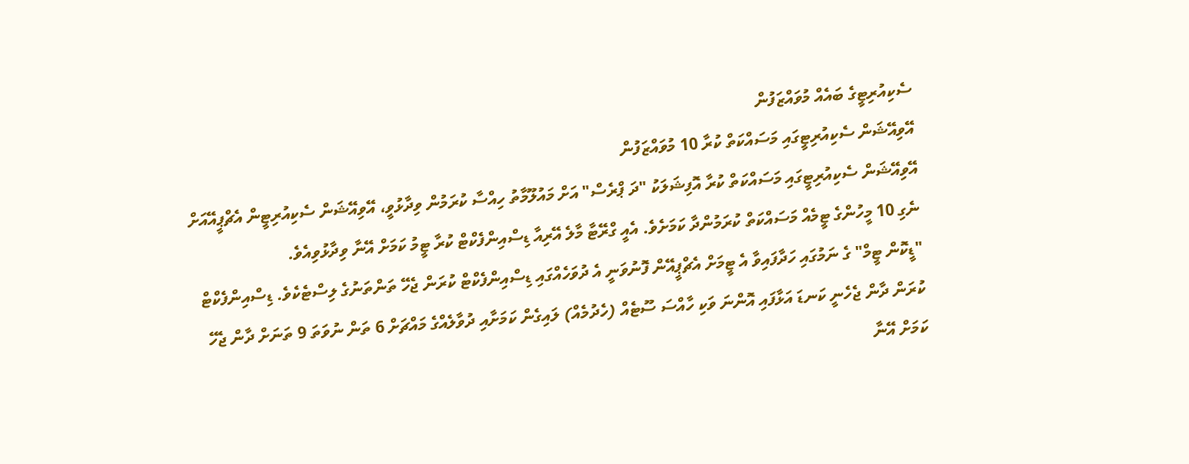ސެކިއުރިޓީގެ ބައެއް މުވައްޒަފުން
އޭވިއޭޝަން ސެކިއުރިޓީގައި މަސައްކަތް ކުރާ 10 މުވައްޒަފުން
އޭވިއޭޝަން ސެކިއުރިޓީގައި މަސައްކަތް ކުރާ އޮފިޝަލަކު "ދަ ޕްރެސް" އަށް މައުލޫމާތު ހިއްސާ ކުރަމުން ވިދާޅުވީ، އޭވިއޭޝަން ސެކިއުރިޓީން އެޗްޕީއޭއަށް ނެގި 10 މީހުންގެ ޓީމެއް މަސައްކަތް ކުރަމުންދާ ކަމަށެވެ. އެއީ ގްރޭޓާ މާލެ އޭރިއާ ޑިސްއިންފެކްޓް ކުރާ ޓީމު ކަމަށް އޭނާ ވިދާޅުވިއެވެ.
"ޑީކޮން ޓީމް" ގެ ނަމުގައި ހަދާފައިވާ އެ ޓީމަށް އެޗްޕީއޭން ފޮނުވަނީ އެ ދުވަހެއްގައި ޑިސްއިންފެކްޓް ކުރަން ޖެހޭ ތަންތަނުގެ ލިސްޓެކެވެ. ޑިސްއިންފެކްޓް ކުރަން ދާން ޖެހެނީ ކަނޑަ އަޅާފައި އޮންނަ ވަކި ހާއްސަ ސޫޓެއް (ހެދުމެއް) ލައިގެން ކަމަށާއި ދުވާލެއްގެ މައްޗަށް 6 ތަން ނުވަތަ 9 ތަނަށް ދާން ޖެހޭ ކަމަށް އޭނާ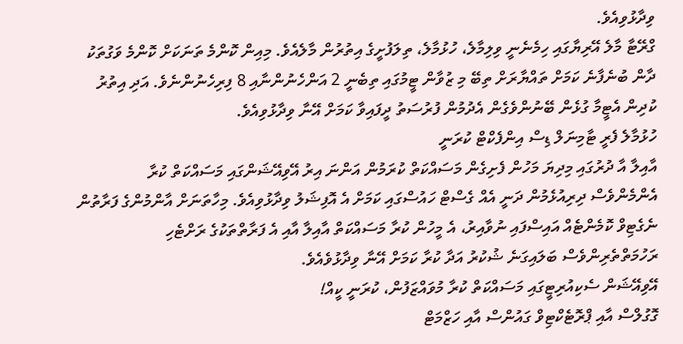ވިދާޅުވިއެވެ.
ގްރޭޓާ މާލެ އޭރިޔާގައި ހިމެނެނީ ވިލިމާލެ، ހުޅުމާލެ، ތިލަފުށީގެ އިތުރުން މާލެއެވެ. މިއިން ކޮންމެ ތަނަކަށް ކޮންމެ ވަގުތަކު ދާން ބުނެފާނެ ކަމަށް ތައްޔާރަށް ތިބޭ މި ޒުވާން ޓީމުގައި ތިބެނީ 2 އަންހެނުންނާއި 8 ފިރިހެނުންނެވެ. އަދި އިތުރު ކުދިން އެޓީމާ ގުޅެން ބޭނުންވެގެން އެދުމުން ފުރުސަތު ދީފައިވާ ކަމަށް އޭނާ ވިދާޅުވިއެވެ.
ހުޅުމާލެ ފެރީ ޓާމިނަލް ޑިސް އިންފެކްޓް ކުރަނީ
އާއިލާ އާ ދުރުގައި މިދިޔަ މަހުން ފެށިގެން މަސައްކަތް ކުރަމުން އަންނަ އިރު އޭވިއޭޝަންގައި މަސައްކަތް ކުރާ އެންމެންވެސް ދިރިއުޅެމުން ދަނީ އެއް ގެސްޓް ހައުސްގައި ކަމަށް އެ އޮފިޝަލު ވިދާޅުވިއެވެ. މިހާތަނަށް އާންމުންގެ ފަރާތުން ނެގެޓިވް ކޮމެންޓެއް އައިސްފައި ނުވާއިރު، އެ މީހުން ކުރާ މަސައްކަތް އާއިލާ އާއި އެ ފަރާތްތަކުގެ ރަށްޓެހި ރަހުމަތްތެރިންވެސް ބަލައިގަނެ ޝުކުރު އަދާ ކުރާ ކަމަށް އޭނާ ވިދާޅުވެއެވެ.
އޭވިއޭޝަން ސެކިއުރިޓީގައި މަސައްކަތް ކުރާ މުވައްޒަފުން، ކުރަނީ ކީއް!
ގޮގުލްސް އާއި ޕްރޮޓެކްޓިވް ގައުންސް އާއި ހަޒްމަޓް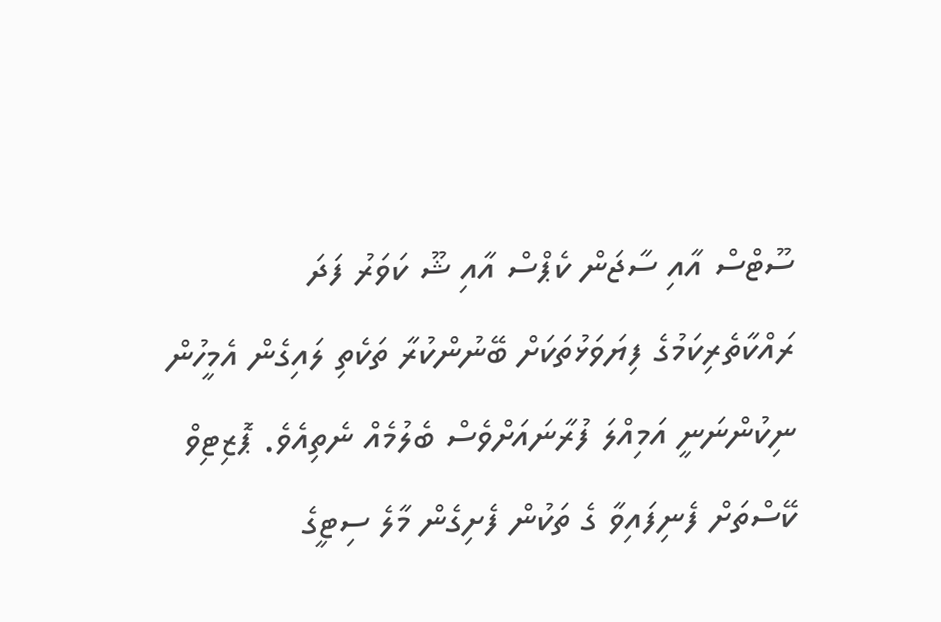ސޫޓްސް އާއި ސާޖަން ކެޕްސް އާއި ޝޫ ކަވަރު ފަދަ ރައްކާތެރިކަމުގެ ފިޔަވަޅުތަކަށް ބޭނުންކުރާ ތަކެތި ލައިގެން އެމީހުން ނިކުންނަނީ އަމިއްލަ ފުރާނައަށްވެސް ބެލުމެއް ނެތިއެވެ. ޕޮޒިޓިވް ކޭސްތަށް ފެނިފައިވާ ގެ ތަކުން ފެށިގެން މާލެ ސިޓީގެ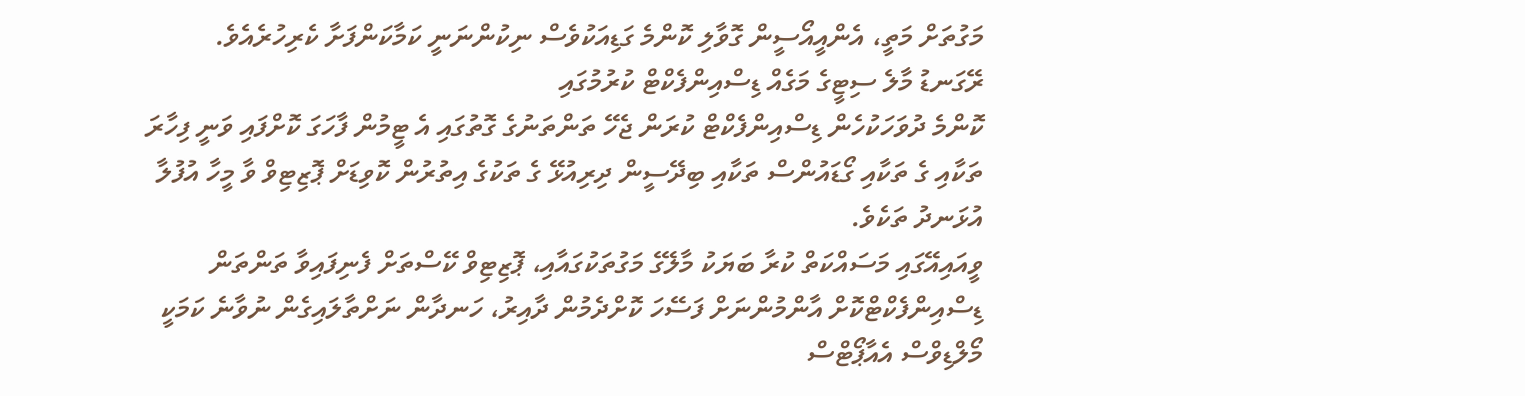މަގުތަށް މަތީ، އެންއީއޯސީން ގޮވާލި ކޮންމެ ގަޑިއަކުވެސް ނިކުންނަނީ ކަމާކަންފަށާ ކެރިހުރެއެވެ.
ރޭގަނޑު މާލެ ސިޓީގެ މަގެއް ޑިސްއިންފެކްޓް ކުރުމުގައި
ކޮންމެ ދުވަހަކުހެން ޑިސްއިންފެކްޓް ކުރަން ޖެހޭ ތަންތަނުގެ ގޮތުގައި އެ ޓީމުން ފާހަގަ ކޮށްފައި ވަނީ ފިހާރަ ތަކާއި ގެ ތަކާއި ގޯޑައުންސް ތަކާއި ބިދޭސީން ދިރިއުޅޭ ގެ ތަކުގެ އިތުރުން ކޮވިޑަށް ޕޮޒިޓިވް ވާ މީހާ އުފުލާ އުޅަނދު ތަކެވެ.
ވީއައިއޭގައި މަސައްކަތް ކުރާ ބަޔަކު މާލޭގެ މަގުތަކުގައާއި، ޕޮޒިޓިވް ކޭސްތަށް ފެނިފައިވާ ތަންތަން ޑިސްއިންފެކްޓްކޮށް އާންމުންނަށް ފަސޭހަ ކޮށްދެމުން ދާއިރު، ހަނދާން ނަށްތާލައިގެން ނުވާނެ ކަމަކީ މޯލްޑިވްސް އެއާޕޯޓްސް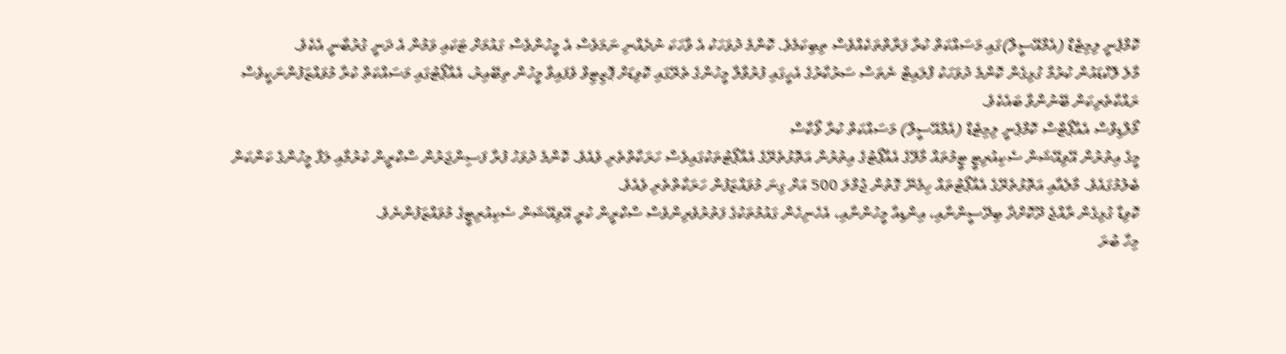ކޮމްޕެނީ ލިމިޓެޑް (އެމްއޭސީލް)ގައި މަސައްކަތް ކުރާ ފަރާތްތަކެއްވެސް ތިބިކަމެވެ. ކޮންމެ ދުވަހަކު އެ ވާހަކަ ނުދެއްނި ނަމަވެސް އެ މީހުންވެސް ގައުމަށް ޓަކައި ވަމުން އެ ދަނީ ގުރުބާނީ އެކެވެ.
މާލެ ލޮކްޑައުން ކުރުމާ ގުޅިގެން ކޮންމެ ދުވަހަކު ފްލައިޓް ނެތަސް ސަރުކާރުގެ އެހީގައި ފުރުވާލާ މީހުންގެ ތެރޭގައި ކޮވިޑަށް ޕޮޒިޓިވް ވެފައިވާ މީހުން ތިބޭއިރު، އެއާޕޯޓުގައި މަސައްކަތް ކުރާ މުވައްޒަފުންނަކީވެސް ރައްކާތެރިކަން ބޭނުންވާ ބައެކެވެ.
މޯލްޑިވްސް އެއާޕޯޓްސް ކޮމްޕެނީ ލިމިޓެޑް (އެމްއޭސީލް) މަސައްކަތް ކުރާ ވޯކާސް
މީގެ އިތުރުން އޭވިއޭޝަން ސެކިއުރިޓީ ޓީމުތައް މާލޭގެ އެއާޕޯޓުގެ އިތުރުން އަތޮޅުތެރޭގެ އެއާޕޯޓުތަކުގައިވެސް ހަރަކާތްތެރި ވެއެވެ. ކޮންމެ ދުވަހު ފުރާ ފަސިންޖަރުން ސްކްރީން ކުރުމާއި ލަފާ މީހުންގެ ކަންކަން ބެލުމުގައެވެ. މާލެއާއި އަތޮޅުތެރޭގެ އެއާޕޯޓުތައް ހިމެނޭ ގޮތުން ޖުމްލަ 500 އަށް ގިނަ މުވައްޒަފުން ހަރަކާތްތެރި ވެއެވެ.
ކޮވިޑާ ގުޅިގެން ރާއްޖެ ދޫކޮށްދާ ބިދޭސީންނާއި، އިންޑިއާ މީހުންނާއި، އެހެނިހެން ގައުމުތަކުގެ ފަތުރުވެރިންވެސް ސްކްރީން ކުރީ އޭވިއޭޝަން ސެކިއުރިޓީގެ މުވައްޒަފުންނެވެ.
މިހާ ބުރަ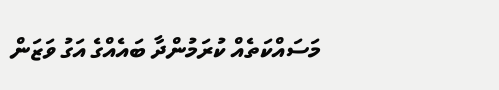މަސައްކަތެއް ކުރަމުންދާ ބައެއްގެ އަގު ވަޒަން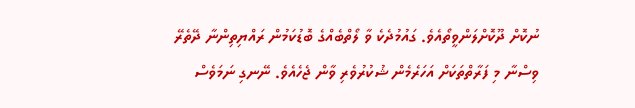ނުކޮށް ދޫކޮށްލަންވީތޯއެވެ. ގައުމުދެކެ ވާ ލޯތްބެއްގެ ބޮޑުކަމުން ރައްޔިތިންނާ ދޭތެރޭ ވިސްނާ މި ފަރާތްތަކަށް އަހަރެމެން ޝުކުރުވެރި ވާން ޖެހެއެވެ. ނޭނގި ނަމަވެސް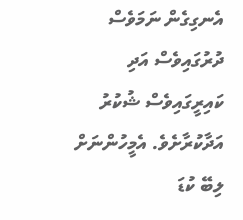އެނގިގެން ނަމަވެސް ދުރުގައިވެސް އަދި ކައިރީގައިވެސް ޝުކުރު އަދާކުރާށެވެ. އެމީހުންނަށް ލިބޭ ކުޑަ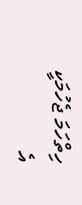ހިތްހަމަ ޖެހުމަކީ އެ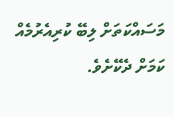މަސައްކަތަށް ލިބޭ ކުރިއެރުމެއް ކަމަށް ދެކޭށެވެ.